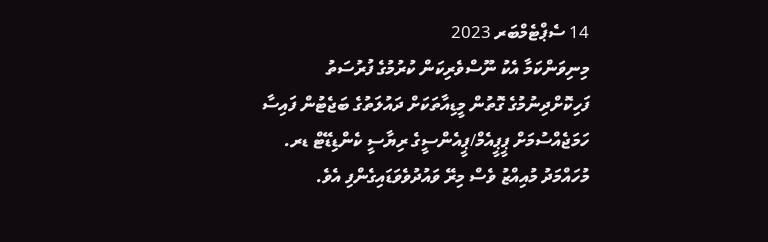14 ސެޕްޓެމްބަރ 2023
މިނިވަންކަމާ އެކު ނޫސްވެރިކަން ކުރުމުގެ ފުރުސަތު ފަހިކޮށްދިނުމުގެ ގޮތުން މީޑިއާތަކަށް ދައުލަތުގެ ބަޖެޓުން ފައިސާ ހަމަޖެއްސުމަށް ޕީޕީއެމް/ޕީއެންސީގެ ރިޔާސީ ކެންޑިޑޭޓް ޑރ. މުހައްމަދު މުއިއްޒު ވެސް މިރޭ ވައުދުވެވަޑައިގެންފި އެވެ.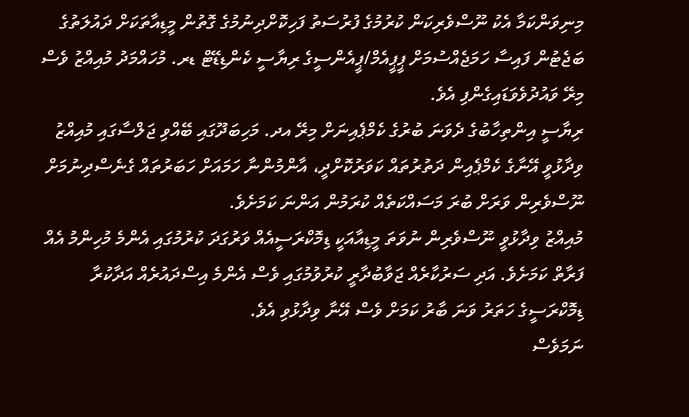މިނިވަންކަމާ އެކު ނޫސްވެރިކަން ކުރުމުގެ ފުރުސަތު ފަހިކޮށްދިނުމުގެ ގޮތުން މީޑިއާތަކަށް ދައުލަތުގެ ބަޖެޓުން ފައިސާ ހަމަޖެއްސުމަށް ޕީޕީއެމް/ޕީއެންސީގެ ރިޔާސީ ކެންޑިޑޭޓް ޑރ. މުހައްމަދު މުއިއްޒު ވެސް މިރޭ ވައުދުވެވަޑައިގެންފި އެވެ.
ރިޔާސީ އިންތިހާބުގެ ދެވަނަ ބުރުގެ ކެމްޕެއިނަށް މިރޭ އދ. މަހިބަދޫގައި ބޭއްވި ޖަލްސާގައި މުއިއްޒު ވިދާޅުވީ އޭނާގެ ކެމްޕެއިން ދަތުރުތައް ކަވަރުކޮށްދީ، އާންމުންނާ ހަމައަށް ހަބަރުތައް ގެނެސްދިނުމަށް ނޫސްވެރިން ވަރަށް ބުރަ މަސައްކަތެއް ކުރަމުން އަންނަ ކަމަށެވެ.
މުއިއްޒު ވިދާޅުވީ ނޫސްވެރިން ނުވަތަ މީޑިއާއަކީ ޑިމޮކްރަސީއެއް ވަރުގަދަ ކުރުމުގައި އެންމެ މުހިންމު އެއް ފަރާތް ކަމަށެވެ. އަދި ސަރުކާރެއް ޖަވާބުދާރީ ކުރުވުމުގައި ވެސް އެންމެ އިސްދައުރެއް އަދާކުރާ ޑިމޮކްރަސީގެ ހަތަރު ވަނަ ބާރު ކަމަށް ވެސް އޭނާ ވިދާޅުވި އެވެ.
ނަމަވެސް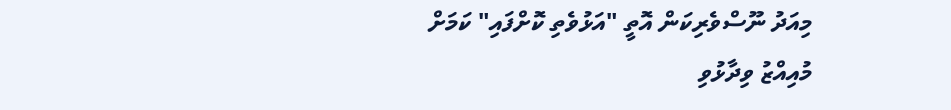މިއަދު ނޫސްވެރިކަން އޮތީ "އަޅުވެތި ކޮށްފައި" ކަމަށް މުއިއްޒު ވިދާޅުވި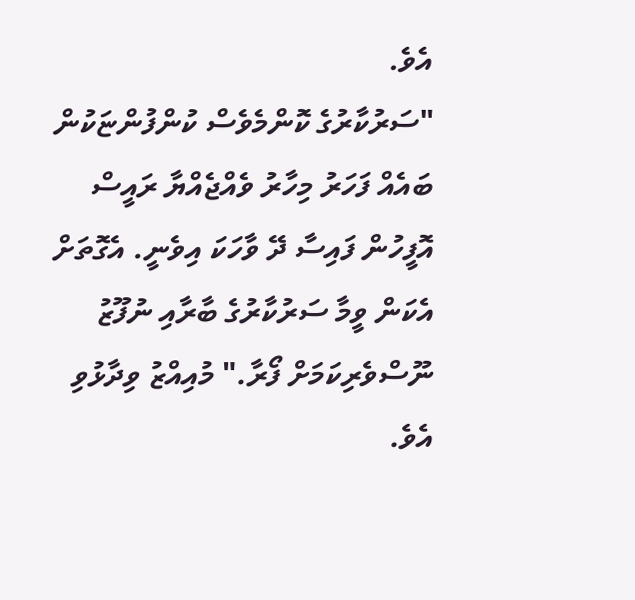އެވެ.
"ސަރުކާރުގެ ކޮންމެވެސް ކުންފުންޏަކުން ބައެއް ފަހަރު މިހާރު ވެއްޖެއްޔާ ރައީސް އޮފީހުން ފައިސާ ދޭ ވާހަކަ އިވެނީ. އެގޮތަށް އެކަން ވީމާ ސަރުކާރުގެ ބާރާއި ނުފޫޒު ނޫސްވެރިކަމަށް ފޯރާ." މުއިއްޒު ވިދާޅުވި އެވެ.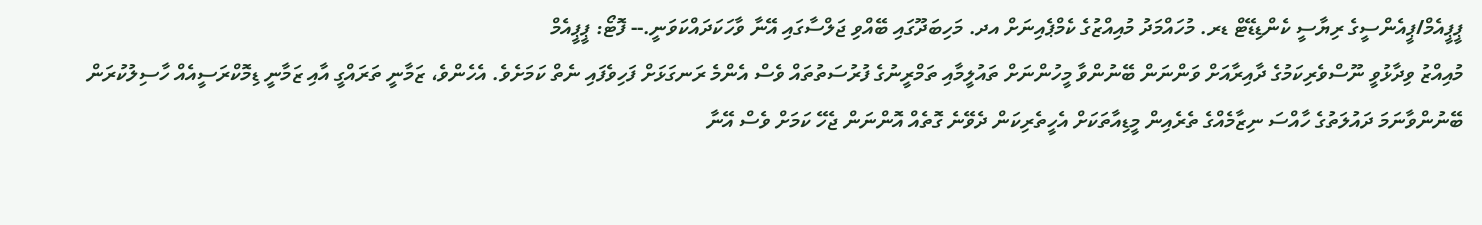ޕީޕީއެމް/ޕީއެންސީގެ ރިޔާސީ ކެންޑިޑޭޓް ޑރ. މުހައްމަދު މުއިއްޒުގެ ކެމްޕެއިނަށް އދ. މަހިބަދޫގައި ބޭއްވި ޖަލްސާގައި އޭނާ ވާހަކަދައްކަވަނީ.-- ފޮޓޯ: ޕީޕީއެމް
މުއިއްޒު ވިދާޅުވީ ނޫސްވެރިކަމުގެ ދާއިރާއަށް ވަންނަން ބޭނުންވާ މީހުންނަށް ތައުލީމާއި ތަމްރީނުގެ ފުރުސަތުތައް ވެސް އެންމެ ރަނގަޅަށް ފަހިވެފައި ނެތް ކަމަށެވެ. އެހެންވެ، ޒަމާނީ ތަރައްގީ އާއި ޒަމާނީ ޑިމޮކްރަސީއެއް ހާސިލުކުރަން ބޭނުންވާނަމަ ދައުލަތުގެ ހާއްސަ ނިޒާމެއްގެ ތެރެއިން މީޑިއާތަކަށް އެހީތެރިކަން ދެވޭނެ ގޮތެއް އޮންނަން ޖެހޭ ކަމަށް ވެސް އޭނާ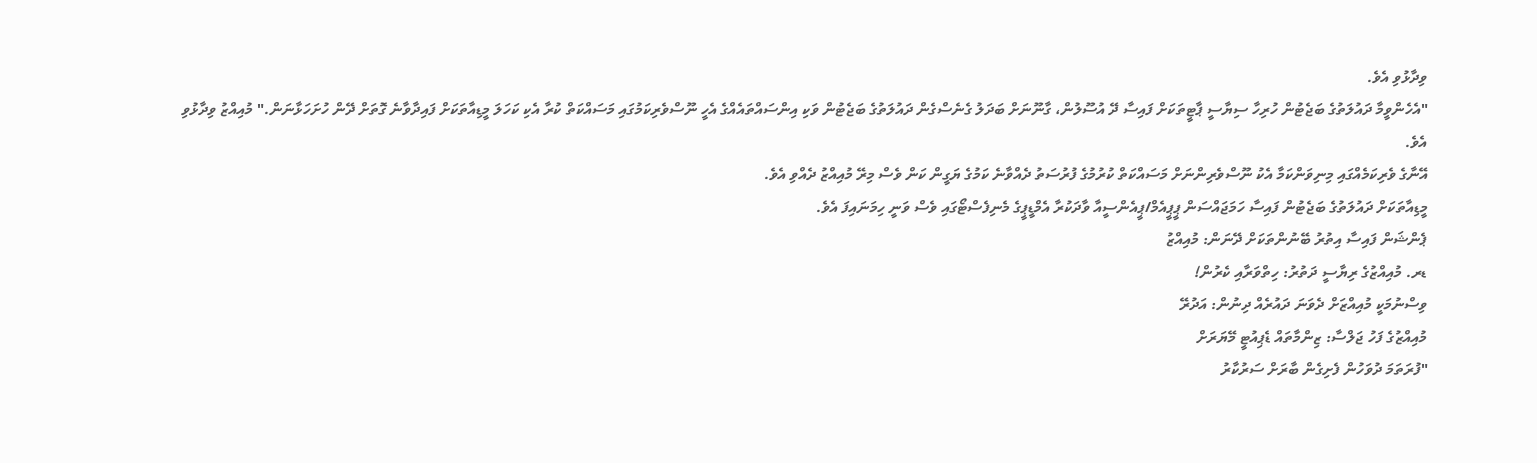ވިދާޅުވި އެވެ.
"އެހެންވީމާ ދައުލަތުގެ ބަޖެޓުން ހުރިހާ ސިޔާސީ ޕާޓީތަކަށް ފައިސާ ދޭ އުސޫލުން، ގާނޫނަށް ބަދަލު ގެނެސްގެން ދައުލަތުގެ ބަޖެޓުން ވަކި އިންސައްތައެއްގެ އެހީ ނޫސްވެރިކަމުގައި މަސައްކަތް ކުރާ އެކި ކަހަލަ މީޑިއާތަކަށް ފައިދާވާނެ ގޮތަށް ދޭން ހުށަހަޅާނަން." މުއިއްޒު ވިދާޅުވި އެވެ.
އޭނާގެ ވެރިކަމެއްގައި މިނިވަންކަމާ އެކު ނޫސްވެރިންނަށް މަސައްކަތް ކުރުމުގެ ފުރުސަތު ދެއްވާނެ ކަމުގެ ޔަގީން ކަން ވެސް މިރޭ މުއިއްޒު ދެއްވި އެވެ.
މީޑިއާތަކަށް ދައުލަތުގެ ބަޖެޓުން ފައިސާ ހަމަޖައްސަން ޕީޕީއެމް/ޕީއެންސީއާ ވާދަކުރާ އެމްޑީޕީގެ މެނިފެސްޓޯގައި ވެސް ވަނީ ހިމަނައިފަ އެވެ.
ޕެންޝަން ފައިސާ އިތުރު ބޭނުންތަކަށް ދޭނަން: މުއިއްޒު
ޑރ. މުއިއްޒުގެ ރިޔާސީ ދަތުރު: ހިތްވަރާއި ކެރުން!
ވިސްނުމަކީ މުއިއްޒަށް ދެވަނަ ދައުރެއް ދިނުން: އަދުރޭ
މުއިއްޒުގެ ފަހު ޖަލްސާ: ޒިންމާތައް ޑެޕިއުޓީ މޭޔަރަށް
"ފުރަތަމަ ދުވަހުން ފެށިގެން ބާރަށް ސަރުކާރު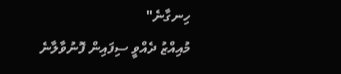ހިނގާނެ"
މުއިއްޒު ދެއްވީ ސިފައިން ފޮނުވާލާނެ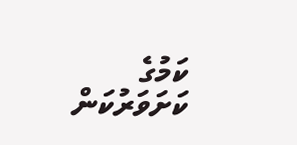ކަމުގެ ކަށަވަރުކަން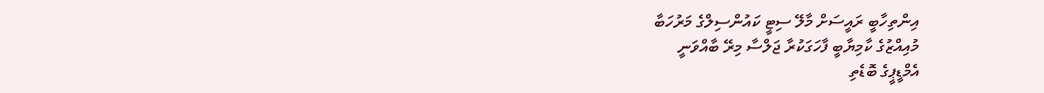އިންތިހާބީ ރައީސަށް މާލޭ ސިޓީ ކައުންސިލްގެ މަރުހަބާ
މުއިއްޒުގެ ކާމިޔާބީ ފާހަގަކުރާ ޖަލްސާ މިރޭ ބާއްވަނީ
އެމްޑީޕީގެ ބޮޑެތި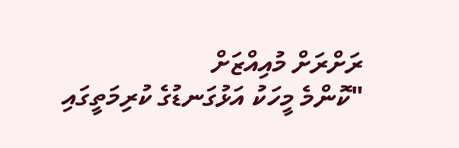ރަށްރަށް މުއިއްޒަށް
"ކޮންމެ މީހަކު އަޅުގަނޑުގެ ކުރިމަތީގައި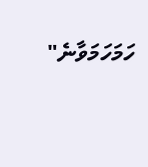ހަމަހަމަވާނެ"